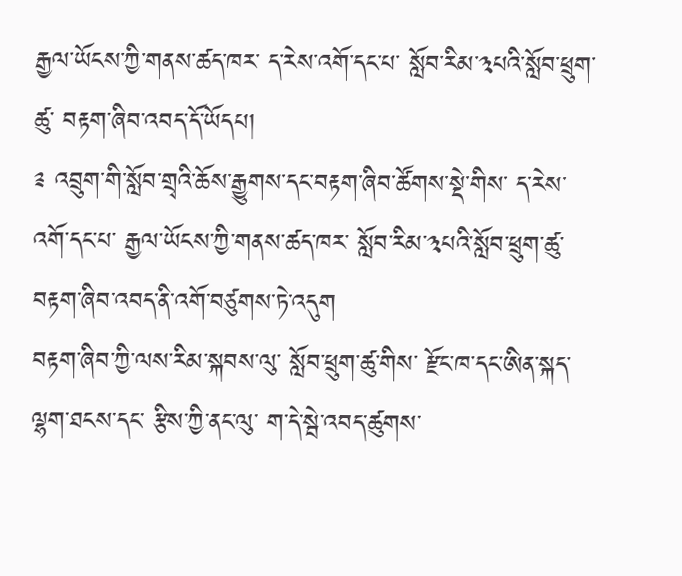རྒྱལ་ཡོངས་ཀྱི་གནས་ཚད་ཁར་ ད་རེས་འགོ་དང་པ་ སློབ་རིམ་༣པའི་སློབ་ཕྲུག་ཚུ་ བརྟག་ཞིབ་འབད་དོ་ཡོདཔ།
༉ འབྲུག་གི་སློབ་གྲྭའི་ཆོས་རྒྱུགས་དང་བརྟག་ཞིབ་ཚོགས་སྡེ་གིས་ ད་རེས་འགོ་དང་པ་ རྒྱལ་ཡོངས་ཀྱི་གནས་ཚད་ཁར་ སློབ་རིམ་༣པའི་སློབ་ཕྲུག་ཚུ་ བརྟག་ཞིབ་འབད་ནི་འགོ་བཙུགས་ཏེ་འདུག
བརྟག་ཞིབ་ཀྱི་ལས་རིམ་སྐབས་ལུ་ སློབ་ཕྲུག་ཚུ་གིས་ རྫོང་ཁ་དང་ཨིན་སྐད་ལྷག་ཐངས་དང་ རྩིས་ཀྱི་ནང་ལུ་ ག་དེ་སྦེ་འབད་ཚུགས་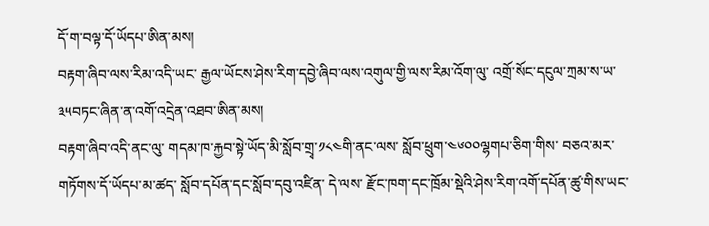དོ་ག་བལྟ་དོ་ཡོདཔ་ཨིན་མས།
བརྟག་ཞིབ་ལས་རིམ་འདི་ཡང་ རྒྱལ་ཡོངས་ཤེས་རིག་དབྱེ་ཞིབ་ལས་འགུལ་གྱི་ལས་རིམ་འོག་ལུ་ འགྲོ་སོང་དངུལ་ཀྲམ་ས་ཡ་༣༥བཏང་ཞིན་ན་འགོ་འདྲེན་འཐབ་ཨིན་མས།
བརྟག་ཞིབ་འདི་ནང་ལུ་ གདམ་ཁ་རྐྱབ་སྟེ་ཡོད་མི་སློབ་གྲྭ་༡༨༤གི་ནང་ལས་ སློབ་ཕྲུག་༤༦༠༠ལྷགཔ་ཅིག་གིས་ བཅའ་མར་གཏོགས་དོ་ཡོདཔ་མ་ཚད་ སློབ་དཔོན་དང་སློབ་དབུ་འཛིན་ དེ་ལས་ རྫོང་ཁག་དང་ཁྲོམ་སྡེའི་ཤེས་རིག་འགོ་དཔོན་ཚུ་གིས་ཡང་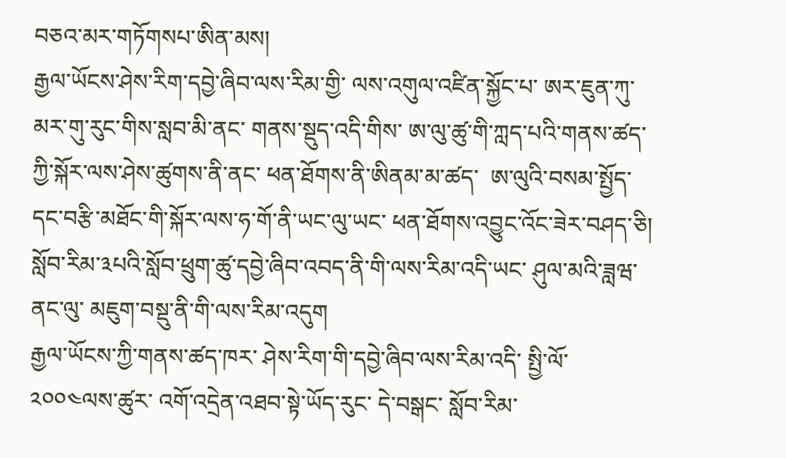བཅའ་མར་གཏོགསཔ་ཨིན་མས།
རྒྱལ་ཡོངས་ཤེས་རིག་དབྱེ་ཞིབ་ལས་རིམ་གྱི་ ལས་འགུལ་འཛིན་སྐྱོང་པ་ ཨར་ཇུན་ཀུ་མར་གུ་རུང་གིས་སླབ་མི་ནང་ གནས་སྡུད་འདི་གིས་ ཨ་ལུ་ཚུ་གི་ཀླད་པའི་གནས་ཚད་ཀྱི་སྐོར་ལས་ཤེས་ཚུགས་ནི་ནང་ ཕན་ཐོགས་ནི་ཨིནམ་མ་ཚད་  ཨ་ལུའི་བསམ་སྤྱོད་དང་བརྩི་མཐོང་གི་སྐོར་ལས་ཧ་གོ་ནི་ཡང་ལུ་ཡང་ ཕན་ཐོགས་འབྱུང་འོང་ཟེར་བཤད་ཅི།
སློབ་རིམ་༣པའི་སློབ་ཕྲུག་ཚུ་དབྱེ་ཞིབ་འབད་ནི་གི་ལས་རིམ་འདི་ཡང་ ཤུལ་མའི་ཟླཝ་ནང་ལུ་ མཇུག་བསྡུ་ནི་གི་ལས་རིམ་འདུག
རྒྱལ་ཡོངས་ཀྱི་གནས་ཚད་ཁར་ ཤེས་རིག་གི་དབྱེ་ཞིབ་ལས་རིམ་འདི་ སྤྱི་ལོ་༢༠༠༤ལས་ཚུར་ འགོ་འདྲེན་འཐབ་སྟེ་ཡོད་རུང་ དེ་བསྒང་ སློབ་རིམ་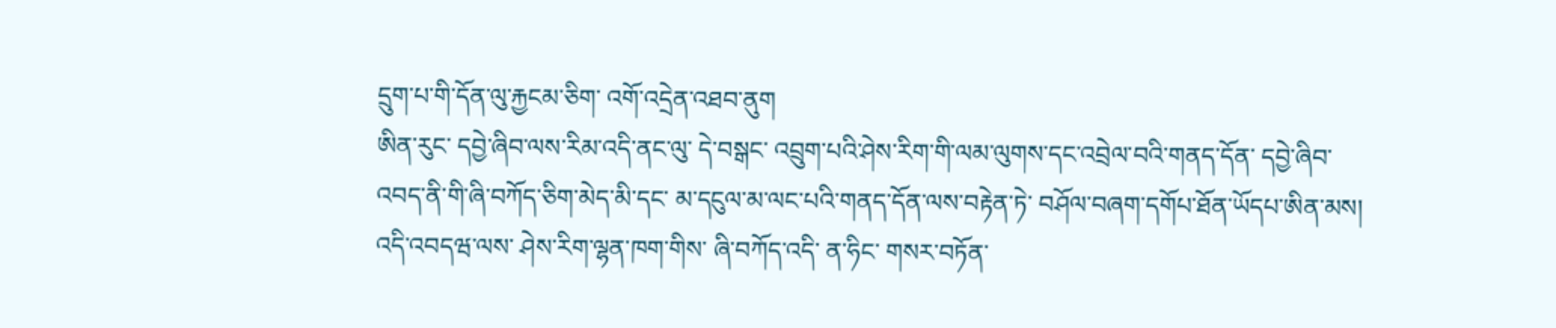དྲུག་པ་གི་དོན་ལུ་རྐྱངམ་ཅིག་ འགོ་འདྲེན་འཐབ་ནུག
ཨིན་རུང་ དབྱེ་ཞིབ་ལས་རིམ་འདི་ནང་ལུ་ དེ་བསྒང་ འབྲུག་པའི་ཤེས་རིག་གི་ལམ་ལུགས་དང་འབྲེལ་བའི་གནད་དོན་ དབྱེ་ཞིབ་འབད་ནི་གི་ཞི་བཀོད་ཅིག་མེད་མི་དང་ མ་དངུལ་མ་ལང་པའི་གནད་དོན་ལས་བརྟེན་ཏེ་ བཤོལ་བཞག་དགོཔ་ཐོན་ཡོདཔ་ཨིན་མས།
འདི་འབདཝ་ལས་ ཤེས་རིག་ལྷན་ཁག་གིས་ ཞི་བཀོད་འདི་ ན་ཧིང་ གསར་བཏོན་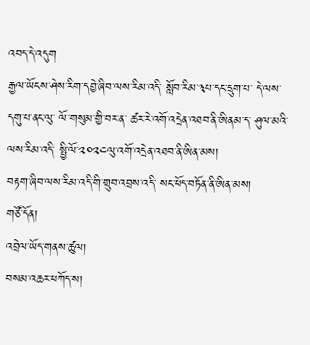འབད་དེ་འདུག
རྒྱལ་ཡོངས་ཤེས་རིག་དབྱེ་ཞིབ་ལས་རིམ་འདི་ སློབ་རིམ་༣པ་དང་དྲུག་པ་ དེ་ལས་ དགུ་པ་ནང་ལུ་ ལོ་གསུམ་གྱི་བར་ན་ ཚར་རེ་འགོ་འདྲེན་འཐབ་ནི་ཨིནམ་ད་ ཤུལ་མའི་ལས་རིམ་འདི་ སྤྱི་ལོ་༢༠༢༤ལུ་འགོ་འདྲེན་འཐབ་ནི་ཨིན་མས།
བརྟག་ཞིབ་ལས་རིམ་འདི་གི་གྲུབ་འབྲས་འདི་ སང་ཕོད་བཏོན་ནི་ཨིན་མས།
གཙོ་དོན།
འབྲེལ་ཡོད་གནས་ཚུལ།
བསམ་འཆར་ཕཀོད་ས།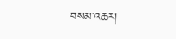བསམ་འཆར།